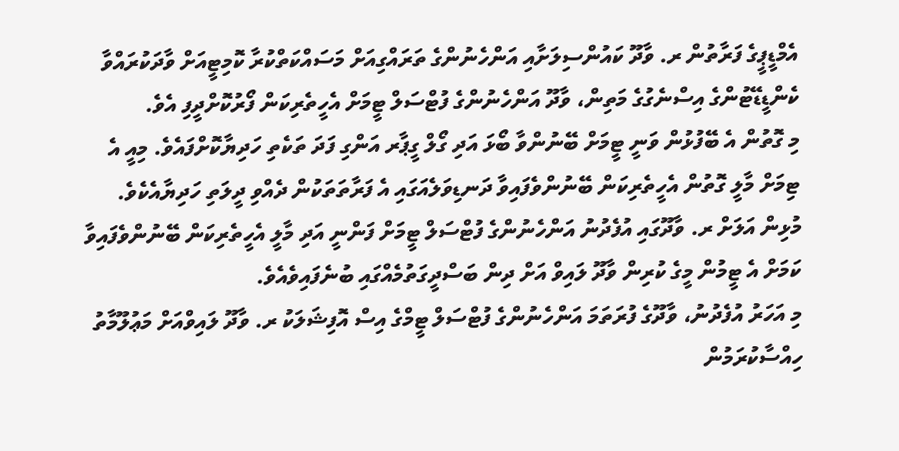އެމްޑީޕީގެ ފަރާތުން ރ. ވާދޫ ކައުންސިލަށާއި އަންހެނުންގެ ތަރައްގިއަށް މަސައްކަތްކުރާ ކޮމިޓީއަށް ވާދަކުރައްވާ ކެންޑީޑޭޓުންގެ އިސްނެގުގެ މަތިން، ވާދޫ އަންހެނުންގެ ފުޓްސަލް ޓީމަށް އެހީތެރިކަން ފޯރުކޮށްދީފި އެވެ.
މި ގޮތުން އެ ބޭފުޅުން ވަނީ ޓީމަށް ބޭނުންވާ ބޯޅަ އަދި ގޯލް ގީޕާރ އަންގި ފަދަ ތަކެތި ހަދިޔާކޮށްފައެވެ. މިއީ އެ ޓިމަށް މާލީ ގޮތުން އެހީތެރިކަން ބޭނުންވެފައިވާ ދަނޑިވަލެއަގައި އެ ފަރާތަތަކުން ދެއްވި ދީލަތި ހަދިޔާއެކެވެ.
މުޅިން އަލަށް ރ. ވާދޫގައި އުފެދުނު އަންހެނުންގެ ފުޓްސަލް ޓީމަށް ފަންނީ އަދި މާލީ އެހީތެރިކަން ބޭނުންވެފައިވާ ކަމަށް އެ ޓީމުން މީގެ ކުރިން ވާދޫ ލައިވް އަށް ދިން ބަސްދީގަތުމެއްގައި ބުނެފައިވެއެވެ.
މި އަހަރު އުފެދުނު، ވާދޫގެ ފުރަތަމަ އަންހެނުންގެ ފުޓްސަލް ޓީމްގެ އިސް އޮފިޝަލަކު ރ. ވާދޫ ލައިވްއަށް މަޢުލޫމާތު ހިއްސާކުރަމުން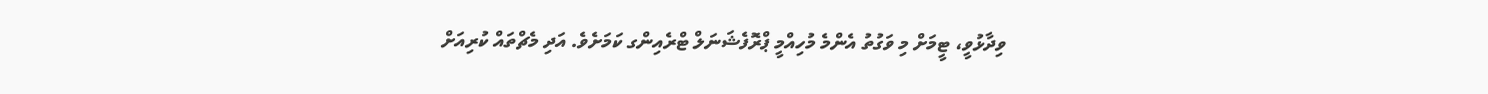ވިދާޅުވީ، ޓީމަށް މި ވަގުތު އެންމެ މުހިއްމީ ޕްރޮފެޝަނަލް ޓްރެއިންގ ކަމަށެވެ. އަދި މެޗްތައް ކުރިއަށް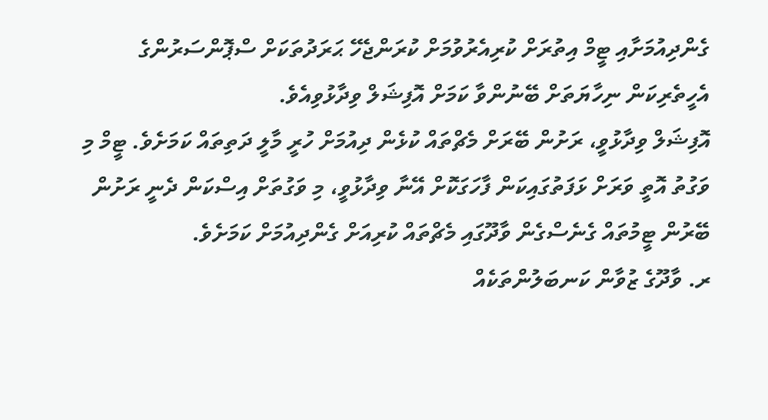ގެންދިއުމަށާއި ޓީމް އިތުރަށް ކުރިއެރުވުމަށް ކުރަންޖެހޭ ޙަރަދުތަކަށް ސްޕޮންސަރުންގެ އެހީތެރިކަން ނިހާޔަތަށް ބޭނުންވާ ކަމަށް އޮފިޝަލް ވިދާޅުވިއެވެ.
އޮފިޝަލް ވިދާޅުވީ، ރަށުން ބޭރަށް މެޗްތައް ކުޅެން ދިއުމަށް ހުރީ މާލީ ދަތިތައް ކަމަށެވެ. ޓީމް މި ވަގުތު އޮތީ ވަރަށް ޅަފަތުގައިކަން ފާހަގަކޮށް އޭނާ ވިދާޅުވީ، މި ވަގުތަށް އިސްކަން ދެނީ ރަށުން ބޭރުން ޓީމުތައް ގެނެސްގެން ވާދޫގައި މެޗްތައް ކުރިއަށް ގެންދިއުމަށް ކަމަށެވެ.
ރ. ވާދޫގެ ޒުވާން ކަނބަލުންތަކެއް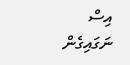އިސް ނަގައިގެން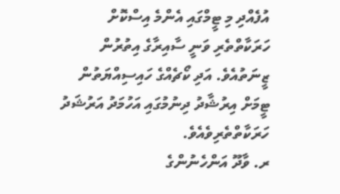އުފެއްދި މި ޓީމްގައި އެންމެ އިސްކޮށް ހަރަކާތްތެރި ވަނީ ސާއިރާގެ އިތުރުން ޒީނަތުއެވެ. އަދި ކޯޗެއްގެ ހައިސިއްޔަތުން ޓީމަށް އިރުޝާދު ދިނުމުގައި އަހުމަދު އަރުޝަދު ހަރަކާތްތެރިވެއެވެ.
ރ. ވާދޫ އަންހެނުންގެ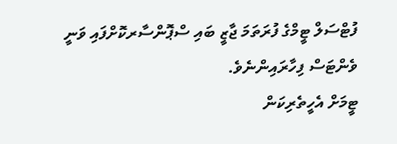ފުޓްސަލް ޓީމްގެ ފުރަތަމަ ޖާޒީ ބައި ސްޕޮންސާރކޮށްފައި ވަނީ ވެންޓަސް ފިހާރައިންނެވެ.
ޓީމަށް އެހީތެރިކަން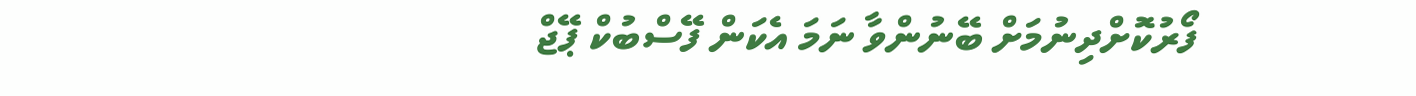ފޯރުކޮށްދިނުމަށް ބޭނުންވާ ނަމަ އެކަން ފޭސްބުކް ޕޭޖް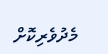މެދުވެރިކޮށް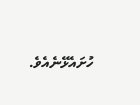ހުށައެޅޭނެއެވެ.